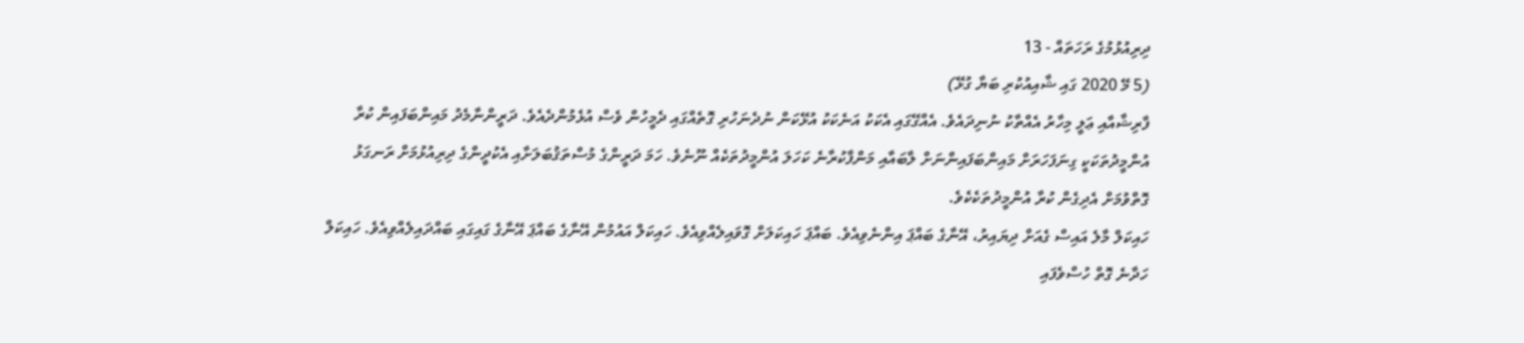ދިރިއުޅުމުގެ ރަހަތައް - 13
(5 މޭ 2020 ގައި ޝާއިއުކުރި ބަޔާ ގުޅޭ)
ފާރިޝާއާއި ޢަލީ މިހާރު އެއްތާކު ނުނިދައެވެ. އެއްގޭގައި އެކަކު އަނެކަކު އުޅޭކަން ނުދެނަހުރި ގޮތެއްގައި ދެމީހުން ވެސް އުޅެމުންދެއެވެ. ދަރީންނާމެދު މައިންބަފައިން ކުރާ އުންމީދުތަކަކީ ގިނަފަހަރަށް މައިންބަފައިންނަށް ލާބައާއި މަންފާކުރާނެ ކަހަލަ އުންމީދުތަކެއް ނޫނެވެ. ހަމަ ދަރީންގެ މުސްތަޤުބަލަށާއި އެކުދީންގެ ދިރިއުޅުމަށް ރަނގަޅު ގޮތްވުމަށް އެދިގެން ކުރާ އުންމީދުތަކެކެވެ.
ހައިކަލް މާލެ އައިސް ގެއަށް ދިޔައިރު، އޭނާގެ ބައްޕަ އިންނެވިއެވެ. ބައްޕަ ހައިކަލަށް ގޮވައިލެއްވިއެވެ. ހައިކަލް އައުމުން އޭނާގެ ބައްޕަ އޭނާގެ ގައިގައި ބައްދައިލެއްވިއެވެ. ހައިކަލް ހަދާނެ ގޮތް ހުސްވެފައި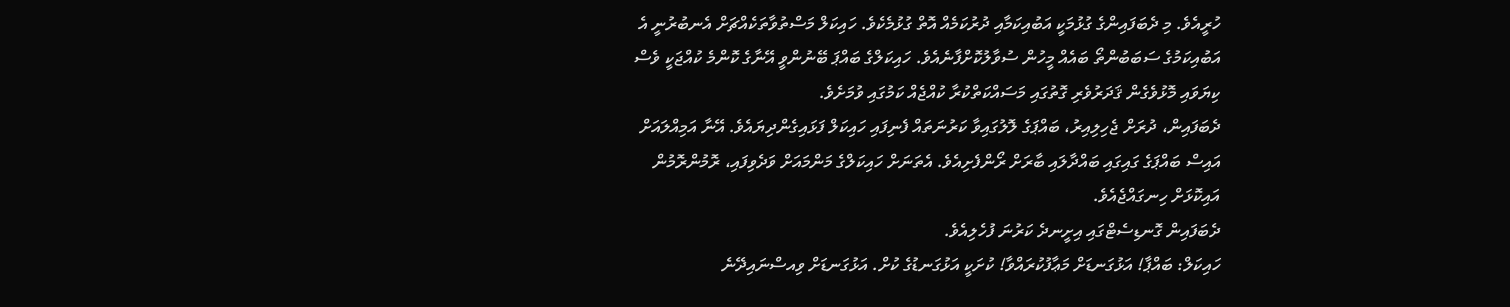ހުރީއެވެ. މި ދެބަފައިންގެ ގުޅުމަކީ އަބުއިކަމާއި ދުރުކަމެއް އޮތް ގުޅުމެކެވެ. ހައިކަލް މަސްތުވާތަކެއްޗަށް އެނބުރުނީ އެ އަބުއިކަމުގެ ސަބަބުންތޯ ބައެއް މީހުން ސުވާލުކޮށްފާނެއެވެ. ހައިކަލްގެ ބައްޕަ ބޭނުންވީ އޭނާގެ ކޮންމެ ކުއްޖަކީ ވެސް ކިޔަވައި މޮޅުވެގެން ޤަދަރުވެރި ގޮތުގައި މަސައްކަތްކުރާ ކުއްޖެއް ކަމުގައި ވުމަށެވެ.
ދެބަފައިން، ދުރަށް ޖެހިލިއިރު، ބައްޕަގެ ލޮލުގައިވާ ކަރުނަތައް ފެނިފައި ހައިކަލް ފަޅައިގެންދިޔައެވެ. އޭނާ އަމިއްލައަށް އައިސް ބައްޕަގެ ގައިގައި ބައްދާލައި ބާރަށް ރޯންފެށިއެވެ. އެތަނަށް ހައިކަލްގެ މަންމައަށް ވަދެވިފައި، ރޮމުންރޮމުން އައިކޮޅަށް ހިނގައްޖެއެވެ.
ދެބަފައިން ގޮނޑިސެޓްގައި އިށީނދެ ކަރުނަ ފުހެލިއެވެ.
ހައިކަލް: ބައްޕާ! އަޅުގަނޑަށް މަޢާފުކުރައްވާ! ކުށަކީ އަޅުގަނޑުގެ ކުށް. އަޅުގަނޑަށް ވިއސްނައިދޭނެ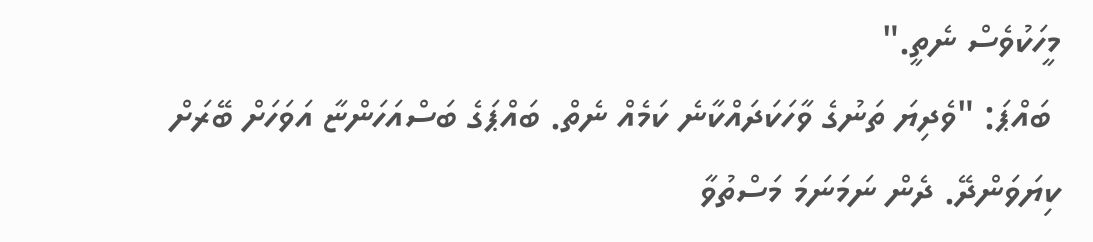މީހަކުވެސް ނެތީ."
 ބައްޕަ: "ވެދިޔަ ތަނުގެ ވާހަކަދައްކާނެ ކަމެއް ނެތް. ބައްޕަގެ ބަސްއަހަންޏާ އަވަހަށް ބޭރަށް ކިޔަވަންދޭ. ދެން ނަމަނަމަ މަސްތުވާ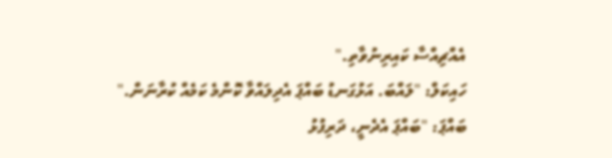އެއްޗިއްސާ ކައިރިނުވާތި."
ހައިކަލް: "ލައްބަ. އަޅުގަނޑު ބައްޕަ އެދިލައްވާ ކޮންމެ ކަމެއް ކުރާނަން."
ބައްޕަ: "ބައްޕަ އެދެނީ، ދަރިފުޅު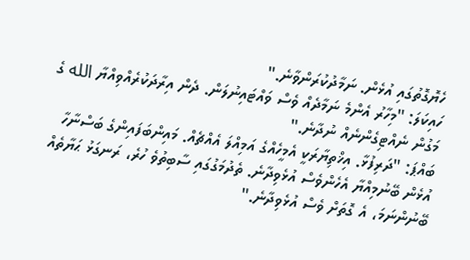ހެޔޮގޮތުގައި އުޅެން. ނަމާދުކުރަންވާނެ."
ހައިކަލަ: "މިހާރު އެންމެ ނަމާދެއް ވެސް ވައްޓައިނުލަން. ދެން އިރާދަކުރެއްވިއްޔާ الله ގެ މަގުން ނެއްޓިގެންނެއް ނުދާނެ."
ބައްޕަ: "ދަރިފުޅާ. އިޚްތިޔާރަކީ އެމީހެއްގެ އަމިއްލަ އެއްޗެއް. މައިންބަފައިންގެ ބަސްނާހާ އުޅެން ބޭނުމިއްޔާ އެހެންވެސް އުޅެވިދާނެ. ތެދުމަގުގައި ސާބިތުވެ ހުރެ، ރަނގަޅު ޙަޔާތެއް ބޭނުންނަމަ، އެ ގޮތަށް ވެސް އުޅެވިދާނެ."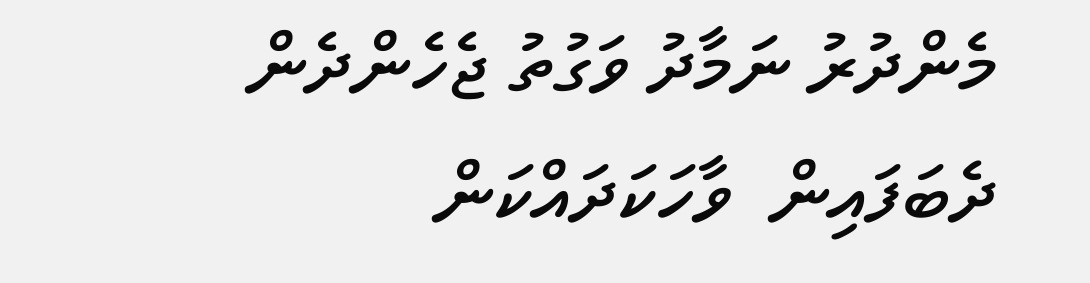މެންދުރު ނަމާދު ވަގުތު ޖެހެންދެން ދެބަފައިން  ވާހަކަދައްކަން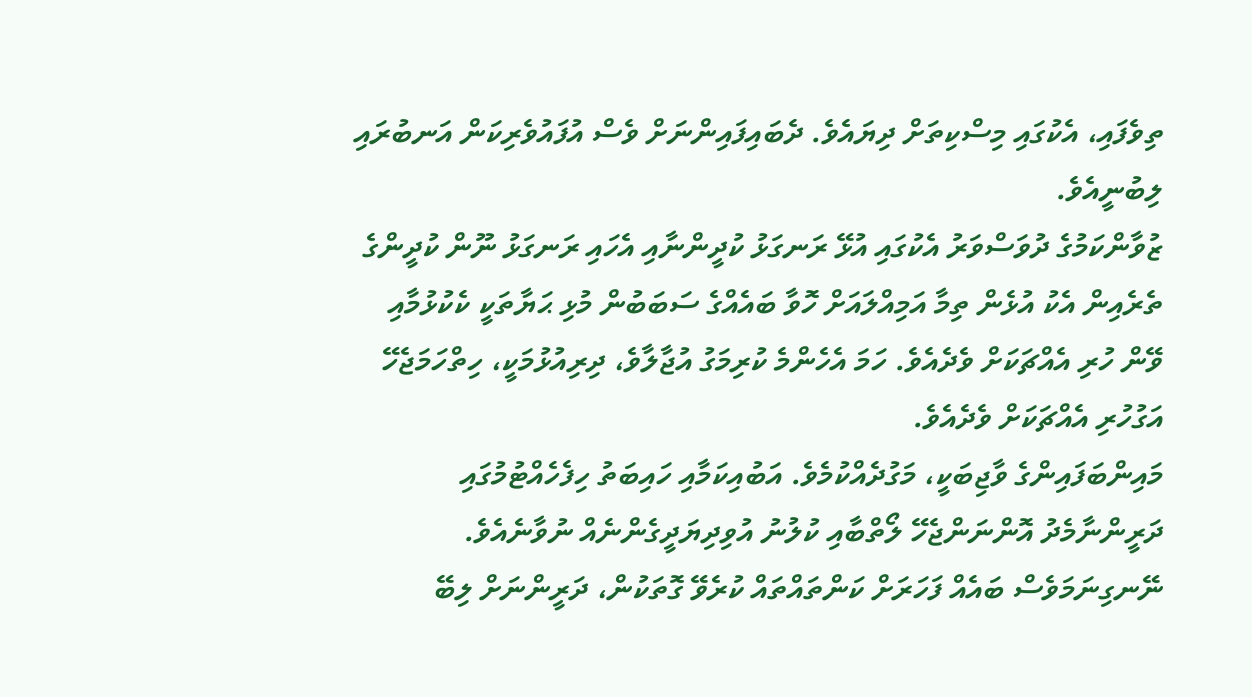ތިވެފައި، އެކުގައި މިސްކިތަށް ދިޔައެވެ. ދެބައިފައިންނަށް ވެސް އުފައުވެރިކަން އަނބުރައި ލިބުނީއެވެ.
ޒުވާންކަމުގެ ދުވަސްވަރު އެކުގައި އުޅޭ ރަނގަޅު ކުދީންނާއި އެހައި ރަނގަޅު ނޫން ކުދީންގެ ތެރެއިން އެކު އުޅެން ތިމާ އަމިއްލައަށް ހޮވާ ބައެއްގެ ސަބަބުން މުޅި ޙަޔާތަކީ ކެކުޅުމާއި ވޭން ހުރި އެއްޗަކަށް ވެދެއެވެ. ހަމަ އެހެންމެ ކުރިމަގު އުޖާލާވެ، ދިރިއުޅުމަކީ، ހިތްހަމަޖެހޭ އަގުހުރި އެއްޗަކަށް ވެދެއެވެ.
މައިންބަފައިންގެ ވާޖިބަކީ، މަގުދެއްކުމެވެ. އަބުއިކަމާއި ހައިބަތު ހިފެހެއްޓުމުގައި ދަރީންނާމެދު އޮންނަންޖެހޭ ލޯތްބާއި ކުލުނު އުވިދިޔަދީގެންނެއް ނުވާނެއެވެ. ނޭނގިނަމަވެސް ބައެއް ފަހަރަށް ކަންތައްތައް ކުރެވޭ ގޮތަކުން، ދަރީންނަށް ލިބޭ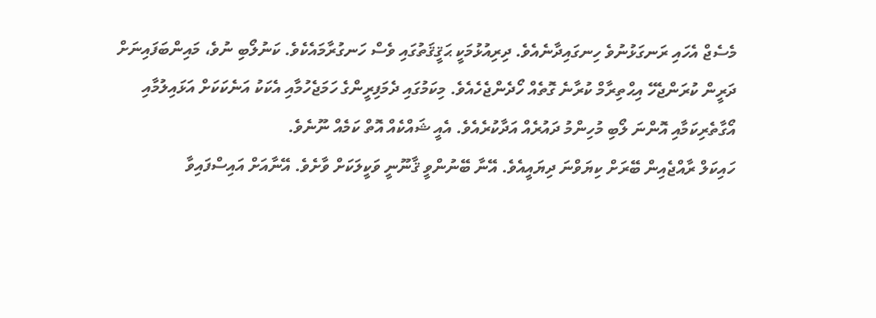މެސެޖް އެހައި ރަނގަޅުނުވެ ހިނގައިދާނެއެވެ. ދިރިއުޅުމަކީ ޙަޤީޤަތުގައި ވެސް ހަނގުރާމައެކެވެ. ކަނުލޯބި ނުވެ، މައިންބަފައިނަށް ދަރީން ކުރަންޖެހޭ އިޙްތިރާމް ކުރާނެ ގޮތެއް ހޯދެންޖެހެއެވެ. މިކަމުގައި ދެމަފިރީންގެ ހަމަޖެހުމާއި އެކަކު އަނެކަކަށް އަޅައިލުމާއި އޯގާތެރިކަމާއި އޮންނަ ލޯބި މުހިންމު ދައުރެއް އަދާކުރެއެވެ. އެއީ ޝައްކެއް އޮތް ކަމެއް ނޫނެވެ.
ހައިކަލް ރާއްޖެއިން ބޭރަށް ކިޔަވްނަ ދިޔައީއެވެ. އޭނާ ބޭނުންވީ ޤާނޫނީ ވަކީލަކަށް ވާށެވެ. އޭނާއަށް އައިސްފައިވާ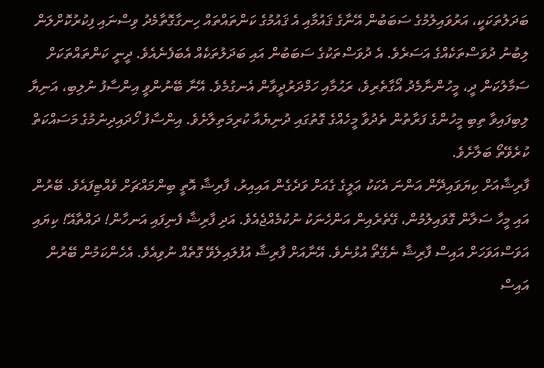ބަދަލުތަކަކީ، އަރުވައިލުމުގެ ސަބަބުން އޭނާގެ ޤައުމާއި އެ ޤައުމުގެ ކަންތައްތައް ހިނގާގޮތާމެދު ވިސްނައި ފިކުރުކޮށްލަން ލިބުނު ދުވަސްތަކެއްގެ އަސަރެވެ. އެ ދުވަސްތަކުގެ ސަބަބުން އައި ބަދަލުތަކެއް އެބަފެނެއެވެ. ދީނީ ކަންތައްތަކަށް ސަމާލުކަން ދީ، މީހުންނާމެދު އޯގާތެރިވެ، ރަޙުމާއި ހަމްދަރުދީވާން އެނގުމެވެ. އޭނާ ބޭނުންވީ އިންސާފު ނުލިބި، އަނިޔާ ލިބިފައިވާ ތިބި މީހުންގެ ފަރާތުން ތެދުވާ މީހެއްގެ ގޮތުގައި ދުނިޔެއާ ކުރިމަތިލާށެވެ. އިންސާފު ހޯދައިދިނުމުގެ މަސައްކަތް ކުރެވޭތޯ ބަލާށެވެ.
ފާރިޝާއަށް ކިޔަވައިދޭން އަންނަ އެކަކު ޢަލީގެ ގެއަށް ވަދެގެން އައިއިރު، ފާރިޝާ އޮތީ ބިންމައްޗަށް ވެއްޓިފައެވެ. ބޭރުން އައި މީހާ ސަލާން ގޮވައިލުމުން، ގޭތެރެއިން އަންހެނަކު ނުކުމެއްޖެއެވެ. އަދި ފާރިޝާ ފެނިފައި އަނހާން! ދައްތާއޭ! ކިޔައި އަވަސްއަވަހަށް އައިސް ފާރިޝާ ނެގޭތޯ އުޅުނެވެ. އޭނާއަށް ފާރިޝާ އުފުލައިލެވޭ ގޮތެއް ނުވިއެވެ. އެހެންކަމުން ބޭރުން އައިސް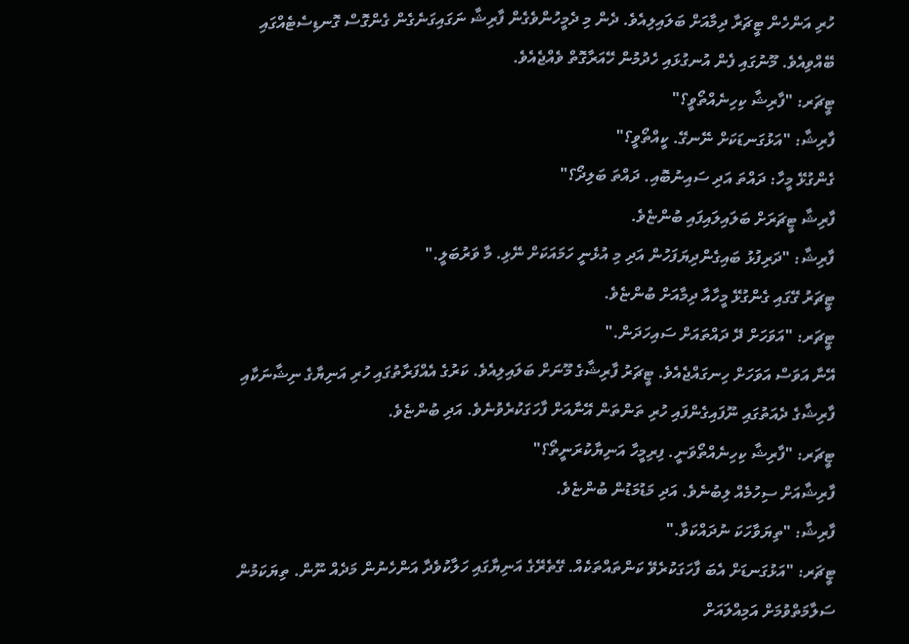ހުރި އަންހެން ޓީޗަރާ ދިމާއަށް ބަލައިލިއެވެ. ދެން މި ދެމީހުންވެގެން ފާރިޝާ ނަގައިގަނެގެން ގެންގޮސް ގޮނޑިސެޓެއްގައި ބޭއްވިއެވެ. މޫނުގައި ފެން އުނގުޅައި ހެދުމުން ހޭއަރާގޮތް ވެއްޖެއެވެ.
ޓީޗަރ: "ފާރިޝާ ކިހިނެއްތޯވީ؟"
ފާރިޝާ: "އަޅުގަނޑަކަށް ނޭނގޭ. ކީއްތޯވީ؟"
ގެންގުޅޭ މީހާ: ދައްތަ އަދި ސައިނުބޮއި. ދައްތަ ބަލިދޯ؟"
ފާރިޝާ ޓީޗަރަށް ބަލައިލައިފައި ބުންޏެވެ.
ފާރިޝާ: "ދަރިފުޅު ބައިގެންދިޔަފަހުން އަދި މި އުޅެނީ ހަމައަކަށް ނޭޅި. މާ ވަރުބަލީ."
ޓީޗަރު ގޭގައި ގެންގުޅޭ މީހާއާ ދިމާއަށް ބުންޏެވެ.
ޓީޗަރ: "އަވަހަށް ދޭ ދައްތައަށް ސައިހަދަން."
އޭނާ އަވަސް އަވަހަށް ހިނގައްޖެއެވެ. ޓީޗަރު ފާރިޝާގެ މޫނަށް ބަލައިލިއެވެ. ކަރުގެ އެއްފަރާތުގައި ހުރި އަނިޔާގެ ނިޝާނަކާއި ފާރިޝާގެ ދެއަތުގައި ނޫފައިގެންފައި ހުރި ތަންތަން އޭނާއަށް ފާހަގަކުރެވުނެވެ. އަދި ބުންޏެވެ.
ޓީޗަރ: "ފާރިޝާ ކިހިނެއްތޯވަނީ. ފިރިމީހާ އަނިޔާކުރަނީތޯ؟"
ފާރިޝާއަށް ސިހުމެއް ލިބުނެވެ. އަދި މަޑުމަޑުން ބުންޏެވެ.
ފާރިޝާ: "ތިޔަވާހަކަ ނުދައްކަވާ."
ޓީޗަރ: "އަޅުގަނޑަށް އެބަ ފާހަގަކުރެވޭ ކަންތައްތަކެއް. ގޭތެރޭގެ އަނިޔާގައި ހަލާކުވެދާ އަންހެނުން މަދެއް ނޫން. ތިޔަކަމުން ސަލާމަތްވުމަށް އަމިއްލައަށް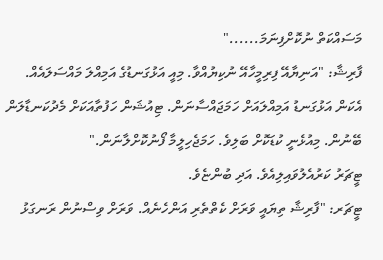މަސައްކަތް ނުކޮށްފިނަމަ......"
ފާރިޝާ: "އަނިޔާއޭ ފިރިމީހާއޭ ނުކިޔުއްވާ. މިއީ އަޅުގަނޑުގެ އަމިއްލަ މައްސަލައެއް. އެކަން އަޅުގަނޑު އަމިއްލައަށް ހަމަޖައްސާނަން. ޓިއުޝަން ހަފުތާއަކަށް މެދުކަނޑާލަން ބޭނުން. މިއުޅެނީ ކުޑަކޮށް ބަލިވެ. ހަމަޖެހިލީމާ ފޯނުކޮށްލާނަން."
ޓީޗަރު ކަރުއެލުވައިލިއެވެ. އަދި ބުންޏެވެ.
ޓީޗަރ: "ފާރިޝާ ތިޔައީ ވަރަށް ކެތްތެރި އަންހެނެއް. ވަރަށް ވިސްނުން ރަނގަޅު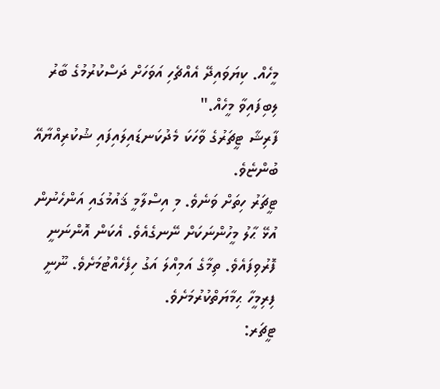މީހެއް. ކިޔަވައިދޭ އެއްޗެހި އަވަހަށް ދަސްކުރުމުގެ ބާރު ލިބިފައިވާ މީހެއް."
ފާރިޝާ ޓީޗަރުގެ ވާހަކަ މެދުކަނޑައިލައިފައި ޝުކުރިއްޔާއޭ ބުންޏެވެ.
ޓީޗަރު ހިތަށް ވަނެވެ. މި އިސްލާމީ ޤައުމުގައި އަންހެނުން އުޅޭ ޙާލު މީހުންނަކަށް ނޭނގެއެވެ. އެކަން އޮންނަނީ ފޮރުވިފައެވެ. ތިމާގެ އަމިއްލަ އަގު ހިފެހެއްޓުމަށެވެ. ނޫނީ ފިރިމީހާ ޙިމާޔަތްކުރުމަށެވެ.
ޓީޗަރ: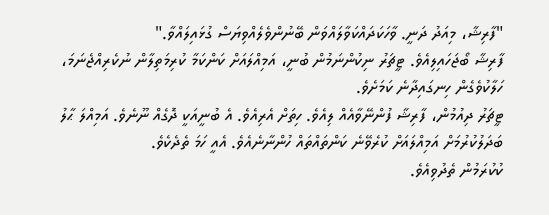"ފާރިޝާ، މިއަދު ދަނީ. ވާހަކަދައްކަވާލައްވަން ބޭނުންވެލެއްވިޔަސް ގުޅައިލައްވާ."
ފާރިޝާ ބޯޖަހައިލިއެވެ. ޓީޗަރު ނިކުންނަމުން ބުނީ، އަމިއްލައަށް ކަންކަމާ ކުރިމަތިލާން ނުކެރިއްޖެނަމަ، ހަލާކުވެގެން ހިނގައިދާނެ ކަމަށެވެ.
ޓީޗަރު ދިއުމުން، ފާރިޝާ ފުންނޭވާއެއް ލިއެވެ. ހިތަށް އެރިއެވެ. އެ ބުނީއަކީ ދޮގެއް ނޫނެވެ. އަމިއްލަ ޙާލު ބަދަލުކުރުމަށް އަމިއްލައަށް ކުރެވޭނެ ކަންތައްތައް ހުންނާނެއެވެ. އެއީ ހަމަ ތެދެކެވެ.
ކުކުރަމުން ތެދުވިއެވެ.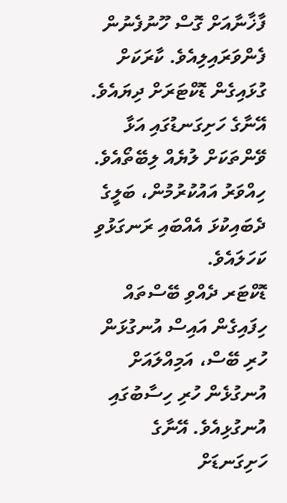ފާޚާނާއަށް ގޮސް ހޫނުފެނުން ފެންވަރައިލިއެވެ. ކާރަކަށް ގުޅައިގެން ޑޮކްޓަރަށް ދިޔައެވެ. އޭނާގެ ހަށިގަނޑުގައި އަޅާ ވޭންތަކަށް ލުޔެއް ލިބޭތޯއެވެ. ހިއްވަރު އައުކުރުމުން، ބަލީގެ ދެބައިކުޅަ އެއްބައި ރަނގަޅުވި ކަހަލައެވެ.
ޑޮކްޓަރ ދެއްވި ބޭސްތައް ހިފައިގެން އައިސް އުނގުޅަން ހުރި ބޭސް، އަމިއްލައަށް އުނގުޅެން ހުރި ހިސާބުގައި އުނގުޅިއެވެ. އޭނާގެ ހަށިގަނޑަށް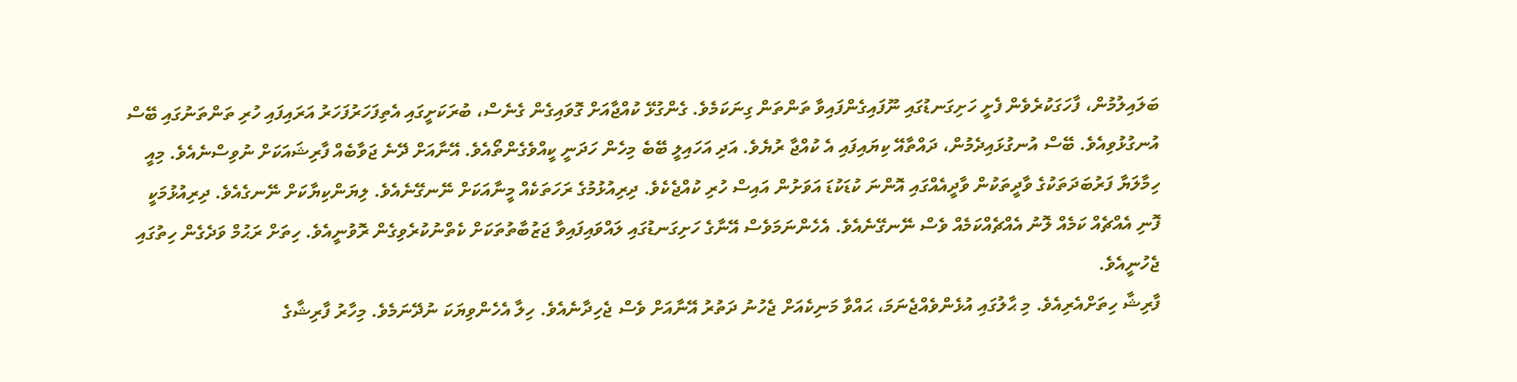ބަލައިލުމުން، ފާހަގަކުރެވެން ފެށީ ހަށިގަނޑުގައި ނޫފައިގެންފައިވާ ތަންތަން ގިނަކަމެވެ. ގެންގުޅޭ ކުއްޖާއަށް ގޮވައިގެން ގެނެސް، ބުރަކަށީގައި އެތިފަހަރުފަހަރު އަރައިފައި ހުރި ތަންތަނުގައި ބޭސް އުނގުޅުވިއެވެ. ބޭސް އުނގުޅައިދެމުން، ދައްތާއޭ ކިޔައިފައި އެ ކުއްޖާ ރުޔެވެ. އަދި އަހައިލީ ބޭބެ މިހެން ހަދަނީ ކީއްވެގެންތޯއެވެ. އޭނާއަށް ދޭނެ ޖަވާބެއް ފާރިޝައަކަށް ނުވިސްނެއެވެ. މިއީ ހިމާލަޔާ ފަރުބަދަތަކުގެ ވާދީތަކުން ވާދީއެއްގައި އޮންނަ ކުޑަކުޑަ އަވަށުން އައިސް ހުރި ކުއްޖެކެވެ. ދިރިއުޅުމުގެ ރަހަތަކެއް މީނާއަކަށް ނޭނގޭނެއެވެ. ލިޔަންކިޔާކަށް ނޭނގެއެވެ. ދިރިއުޅުމަކީ ފޮނި އެއްޗެއް ކަމެއް ލޮނު އެއްޗެއްކަމެއް ވެސް ނޭނގޭނެއެވެ. އެހެންނަމަވެސް އޭނާގެ ހަށިގަނޑުގައި ލައްވައިފައިވާ ޖަޒުބާތުތަކަށް ކެތްނުކުރެވިގެން ރޮވުނީއެވެ. ހިތަށް ރަޙުމް ވަދެގެން ހިތުގައި ޖެހުނީއެވެ.
ފާރިޝާ ހިތަށްއެރިއެވެ. މި ޙާލުގައި އުޅެންވެއްޖެނަމަ، ޙައްވާ މަނިކެއަށް ޖެހުނު ދަތުރު އޭނާއަށް ވެސް ޖެހިދާނެއެވެ. ހިލާ އެހެންވިޔަކަ ނުދޭނަމެވެ. މިހާރު ފާރިޝާގެ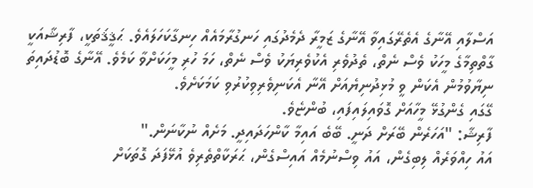އަސްލާއި އޭނާގެ އެތެރޭގައިވާ އޭނާގެ ޒަމީރާ ދެމެދުގައި ހަނގުރާމައެއް ހިނގާކަހަލައެވެ. ޙަޤީޤަތަކީ، ފާރިޝާއަކީ ގާތްތިމާގެ މީހަކު ވެސް ނެތް، ތެދުވެރި އެކުވެރިޔަކު ވެސް ނެތް، ހަމަ ހުރި މީހަކަށްވާ ކަމެވެ. އޭނާގެ ބޮޑުދައިތަ ނިޔާވުމުން އެކަން ވީ މުޅިދުނިޔެއަށް އޭނާ އެކަނިވެރިވިކުރުވި ކަމަކަށެވެ.
ގޭގައި ގެންގުޅޭ މީހާއަށް ގޮވައިލައިފައި، ބުންޏެވެ.
ފާރިޝާ: "އަހަރެން ބޭރަށް ދަނީ. ބޭބެ އައިމާ ކާންހަދައިދީ. މަށެއް ނުކާނަން."
އައު ހިއްވަރެއް ލިބިގެން، އައު ވިސްނުމެއް އައިސްގެން، ޙަރަކާތްތެރިވެ އުޅޭފަދަ ގޮތަކަށް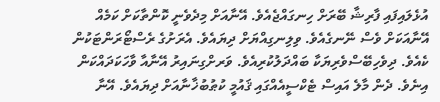އުޅެލައިފައި ފާރިޝާ ބޭރަށް ހިނގައްޖެއެވެ. އޭނާއަށް މިދެވެނީ ކޮންތާކަށް ކަމެއް އޭނާއަކަށް ވެސް ނޭނގެއެވެ. ވިލިނގިއްޔަށް ދިޔައެވެ. އެރަށުގެ ރެސްޓޯރަންޓަކުން ކެއެވެ. ދިވެހިބޭސްވެރިޔަކާ ބައްދަލުކުރިއެވެ. ވަރށްގިނައިރު އޭނާއާ ވާހަކަދައްކަން އިނެވެ. ދެން މާލެ އައިސް ޓެކްސީއެއްގައި ޤައުމީ ކުޠުބުޚާނާއަށް ދިޔައެވެ. އޭނާ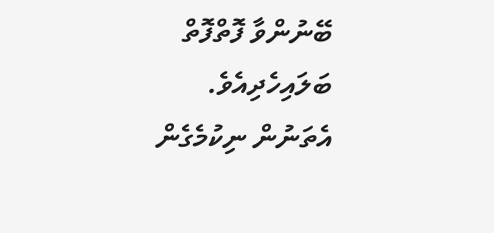ބޭނުންވާ ފޮތްފޮތް ބަލައިހެދިއެވެ. އެތަނުން ނިކުމެގެން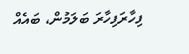ފިހާރަފިހާރަ ބަލަމުން، ބައެއް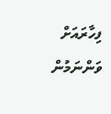ފިހާރައަށް ވަންނަމުން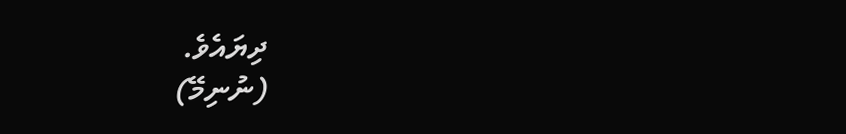ދިޔައެވެ.
(ނުނިމޭ)